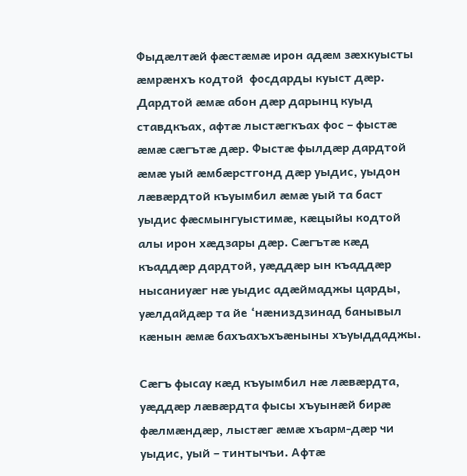Фыдæлтæй фæстæмæ ирон адæм зæхкуысты æмрæнхъ кодтой  фосдарды куыст дæр. Дардтой æмæ абон дæр дарынц куыд ставдкъах, афтæ лыстæгкъах фос – фыстæ æмæ сæгътæ дæр. Фыстæ фылдæр дардтой æмæ уый æмбæрстгонд дæр уыдис, уыдон лæвæрдтой къуымбил æмæ уый та баст  уыдис фæсмынгуыстимæ, кæцыйы кодтой алы ирон хæдзары дæр. Сæгътæ кæд къаддæр дардтой, уæддæр ын къаддæр нысаниуæг нæ уыдис адæймаджы царды, уæлдайдæр та йе ‘нæниздзинад банывыл кæнын æмæ бахъахъхъæныны хъуыддаджы.

Сæгъ фысау кæд къуымбил нæ лæвæрдта, уæддæр лæвæрдта фысы хъуынæй бирæ фæлмæндæр, лыстæг æмæ хъарм-дæр чи уыдис, уый – тинтычъи. Афтæ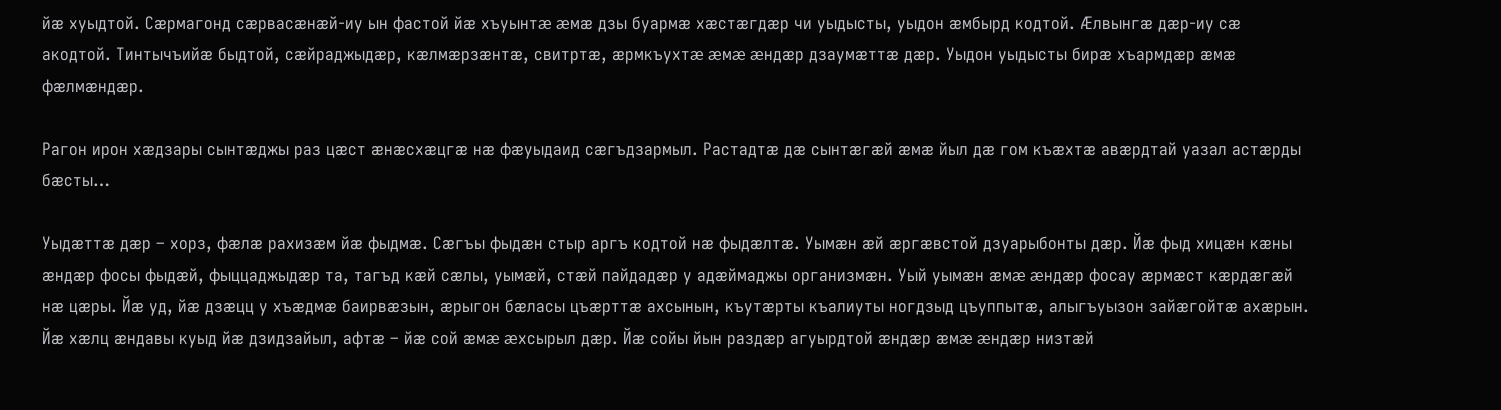йæ хуыдтой. Сæрмагонд сæрвасæнæй-иу ын фастой йæ хъуынтæ æмæ дзы буармæ хæстæгдæр чи уыдысты, уыдон æмбырд кодтой. Æлвынгæ дæр-иу сæ акодтой. Тинтычъийæ быдтой, сæйраджыдæр, кæлмæрзæнтæ, свитртæ, æрмкъухтæ æмæ æндæр дзаумæттæ дæр. Уыдон уыдысты бирæ хъармдæр æмæ фæлмæндæр.

Рагон ирон хæдзары сынтæджы раз цæст æнæсхæцгæ нæ фæуыдаид сæгъдзармыл. Растадтæ дæ сынтæгæй æмæ йыл дæ гом къæхтæ авæрдтай уазал астæрды бæсты…

Уыдæттæ дæр – хорз, фæлæ рахизæм йæ фыдмæ. Сæгъы фыдæн стыр аргъ кодтой нæ фыдæлтæ. Уымæн æй æргæвстой дзуарыбонты дæр. Йæ фыд хицæн кæны æндæр фосы фыдæй, фыццаджыдæр та, тагъд кæй сæлы, уымæй, стæй пайдадæр у адæймаджы организмæн. Уый уымæн æмæ æндæр фосау æрмæст кæрдæгæй нæ цæры. Йæ уд, йæ дзæцц у хъæдмæ баирвæзын, æрыгон бæласы цъæрттæ ахсынын, къутæрты къалиуты ногдзыд цъуппытæ, алыгъуызон зайæгойтæ ахæрын. Йæ хæлц æндавы куыд йæ дзидзайыл, афтæ – йæ сой æмæ æхсырыл дæр. Йæ сойы йын раздæр агуырдтой æндæр æмæ æндæр низтæй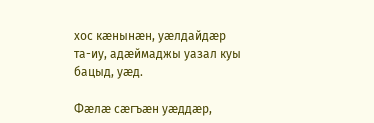хос кæнынæн, уæлдайдæр та-иу, адæймаджы уазал куы бацыд, уæд.

Фæлæ сæгъæн уæддæр,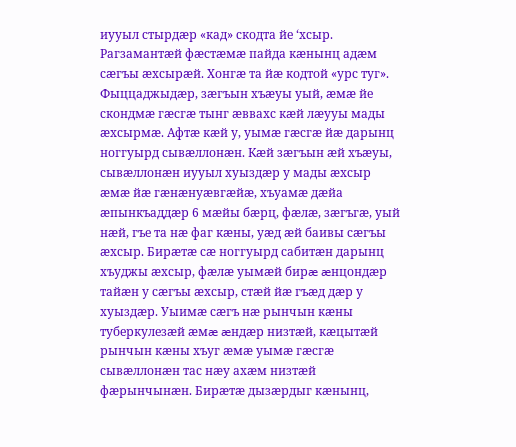иууыл стырдæр «кад» скодта йе ‘хсыр. Рагзамантæй фæстæмæ пайда кæнынц адæм сæгъы æхсырæй. Хонгæ та йæ кодтой «урс туг». Фыццаджыдæр, зæгъын хъæуы уый, æмæ йе скондмæ гæсгæ тынг æввахс кæй лæууы мады æхсырмæ. Афтæ кæй у, уымæ гæсгæ йæ дарынц ноггуырд сывæллонæн. Кæй зæгъын æй хъæуы, сывæллонæн иууыл хуыздæр у мады æхсыр æмæ йæ гæнæнуæвгæйæ, хъуамæ дæйа æпынкъаддæр 6 мæйы бæрц, фæлæ, зæгъгæ, уый нæй, гъе та нæ фаг кæны, уæд æй баивы сæгъы æхсыр. Бирæтæ сæ ноггуырд сабитæн дарынц хъуджы æхсыр, фæлæ уымæй бирæ æнцондæр тайæн у сæгъы æхсыр, стæй йæ гъæд дæр у хуыздæр. Уыимæ сæгъ нæ рынчын кæны туберкулезæй æмæ æндæр низтæй, кæцытæй рынчын кæны хъуг æмæ уымæ гæсгæ сывæллонæн тас нæу ахæм низтæй фæрынчынæн. Бирæтæ дызæрдыг кæнынц,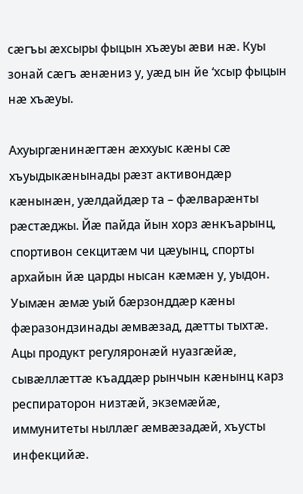сæгъы æхсыры фыцын хъæуы æви нæ. Куы зонай сæгъ æнæниз у, уæд ын йе ‘хсыр фыцын нæ хъæуы.

Ахуыргæнинæгтæн æххуыс кæны сæ хъуыдыкæнынады рæзт активондæр кæнынæн, уæлдайдæр та – фæлварæнты рæстæджы. Йæ пайда йын хорз æнкъарынц, спортивон секцитæм чи цæуынц, спорты архайын йæ царды нысан кæмæн у, уыдон. Уымæн æмæ уый бæрзонддæр кæны фæразондзинады æмвæзад, дæтты тыхтæ. Ацы продукт регуляронæй нуазгæйæ, сывæллæттæ къаддæр рынчын кæнынц карз респираторон низтæй, экземæйæ, иммунитеты ныллæг æмвæзадæй, хъусты инфекцийæ.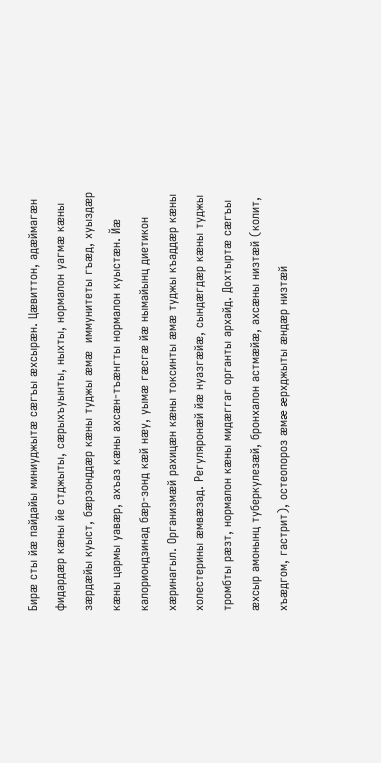Бирæ сты йæ пайдайы миниуджытæ сæгъы æхсырæн. Цæвиттон, адæймагæн фидардæр кæны йе стджыты, сæрыхъуынты, ныхты, нормалон уагмæ кæны зæрдæйы куыст, бæрзонддæр кæны туджы æмæ  иммунитеты гъæд, хуыздæр кæны цармы уавæр, ахъаз кæны ахсæн-тъæнгты нормалон куыстæн. Йæ калориондзинад бæр-зонд кæй нæу, уымæ гæсгæ йæ нымайынц диетикон хæринагыл. Организмæй рахицæн кæны токсинты æмæ туджы къаддæр кæны холестерины æмвæзад. Регуляронæй йæ нуазгæйæ, сындæгдæр кæны туджы тромбты рæзт, нормалон кæны мидæггаг органты архайд. Дохтыртæ сæгъы æхсыр амонынц туберкулезæй, бронхалон астмæйæ, ахсæны низтæй (колит, хъæдгом, гастрит), остеопороз æмæ æрхджыты æндæр низтæй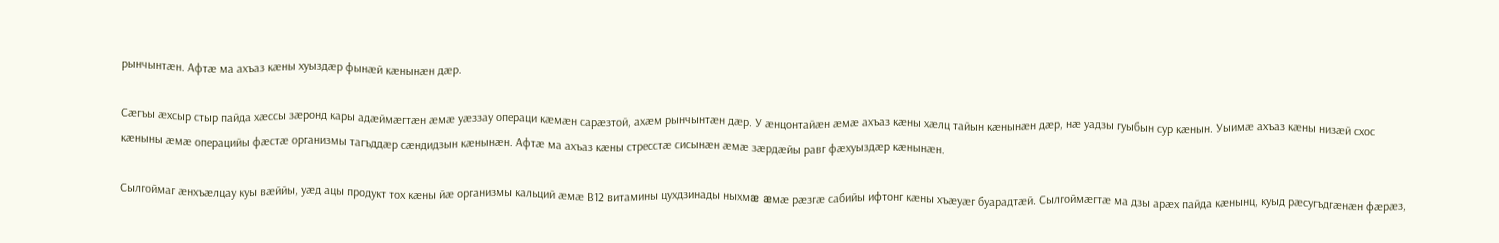рынчынтæн. Афтæ ма ахъаз кæны хуыздæр фынæй кæнынæн дæр.

Сæгъы æхсыр стыр пайда хæссы зæронд кары адæймæгтæн æмæ уæззау операци кæмæн сарæзтой, ахæм рынчынтæн дæр. У æнцонтайæн æмæ ахъаз кæны хæлц тайын кæнынæн дæр, нæ уадзы гуыбын сур кæнын. Уыимæ ахъаз кæны низæй схос кæныны æмæ операцийы фæстæ организмы тагъддæр сæндидзын кæнынæн. Афтæ ма ахъаз кæны стресстæ сисынæн æмæ зæрдæйы равг фæхуыздæр кæнынæн.

Сылгоймаг æнхъæлцау куы вæййы, уæд ацы продукт тох кæны йæ организмы кальций æмæ В12 витамины цухдзинады ныхмæ æмæ рæзгæ сабийы ифтонг кæны хъæуæг буарадтæй. Сылгоймæгтæ ма дзы арæх пайда кæнынц, куыд рæсугъдгæнæн фæрæз,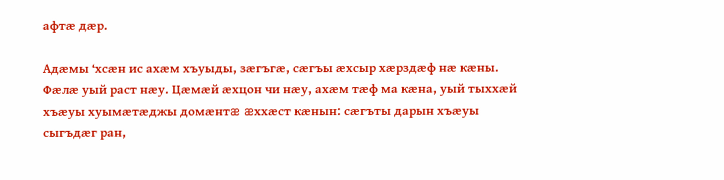афтæ дæр.

Адæмы ‘хсæн ис ахæм хъуыды, зæгъгæ, сæгъы æхсыр хæрздæф нæ кæны. Фæлæ уый раст нæу. Цæмæй æхцон чи нæу, ахæм тæф ма кæна, уый тыххæй хъæуы хуымæтæджы домæнтæ æххæст кæнын: сæгъты дарын хъæуы сыгъдæг ран,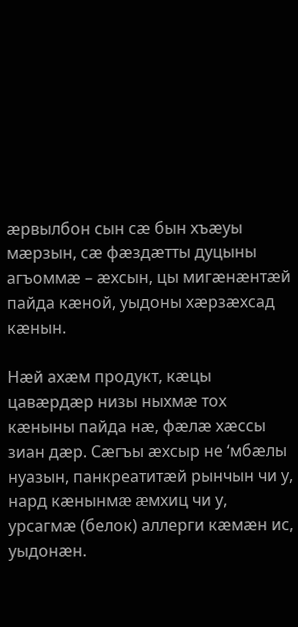æрвылбон сын сæ бын хъæуы мæрзын, сæ фæздæтты дуцыны агъоммæ – æхсын, цы мигæнæнтæй пайда кæной, уыдоны хæрзæхсад кæнын.

Нæй ахæм продукт, кæцы цавæрдæр низы ныхмæ тох кæныны пайда нæ, фæлæ хæссы зиан дæр. Сæгъы æхсыр не ‘мбæлы нуазын, панкреатитæй рынчын чи у, нард кæнынмæ æмхиц чи у, урсагмæ (белок) аллерги кæмæн ис, уыдонæн.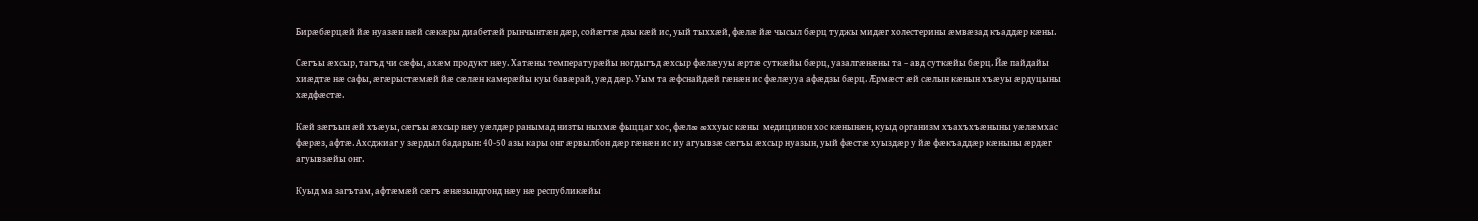Бирæбæрцæй йæ нуазæн нæй сæкæры диабетæй рынчынтæн дæр, сойæгтæ дзы кæй ис, уый тыххæй, фæлæ йæ чысыл бæрц туджы мидæг холестерины æмвæзад къаддæр кæны.

Сæгъы æхсыр, тагъд чи сæфы, ахæм продукт нæу. Хатæны температурæйы ногдыгъд æхсыр фæлæууы æртæ суткæйы бæрц, уазалгæнæны та – авд суткæйы бæрц. Йæ пайдайы хиæдтæ нæ сафы, æгæрыстæмæй йæ сæлæн камерæйы куы бавæрай, уæд дæр. Уым та æфснайдæй гæнæн ис фæлæууа афæдзы бæрц. Æрмæст æй сæлын кæнын хъæуы æрдуцыны хæдфæстæ.

Кæй зæгъын æй хъæуы, сæгъы æхсыр нæу уæлдæр ранымад низты ныхмæ фыццаг хос, фæлæ æххуыс кæны  медицинон хос кæнынæн, куыд организм хъахъхъæныны уæлæмхас фæрæз, афтæ. Ахсджиаг у зæрдыл бадарын: 40-50 азы кары онг æрвылбон дæр гæнæн ис иу агуывзæ сæгъы æхсыр нуазын, уый фæстæ хуыздæр у йæ фæкъаддæр кæныны æрдæг агуывзæйы онг.

Куыд ма загътам, афтæмæй сæгъ æнæзындгонд нæу нæ республикæйы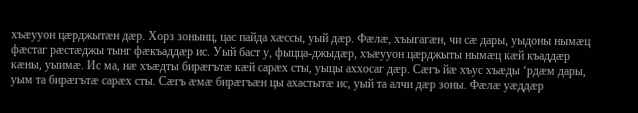хъæууон цæрджытæн дæр. Хорз зонынц, цас пайда хæссы, уый дæр. Фæлæ, хъыгагæн, чи сæ дары, уыдоны нымæц фæстаг рæстæджы тынг фæкъаддæр ис. Уый баст у, фыцца-джыдæр, хъæууон цæрджыты нымæц кæй къаддæр кæны, уыимæ. Ис ма, нæ хъæдты бирæгътæ кæй сарæх сты, уыцы аххосаг дæр. Сæгъ йæ хъус хъæды ‘рдæм дары, уым та бирæгътæ сарæх сты. Сæгъ æмæ бирæгъæн цы ахастытæ ис, уый та алчи дæр зоны. Фæлæ уæддæр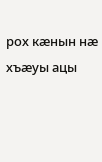рох кæнын нæ хъæуы ацы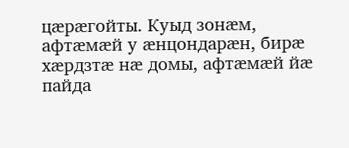цæрæгойты. Куыд зонæм, афтæмæй у æнцондарæн, бирæ хæрдзтæ нæ домы, афтæмæй йæ пайда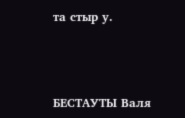та стыр у.



БЕСТАУТЫ Валя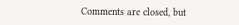Comments are closed, but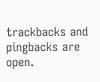trackbacks and pingbacks are open.